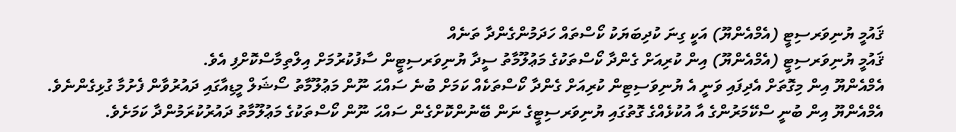ޤައުމީ ޔުނިވަރސިޓީ (އެމްއެންޔޫ) އަކީ ގިނަ ކުދިބަޔަކު ކޯސްތައް ހަދަމުންގެންދާ ތަނެއް
ޤައުމީ ޔުނިވަރސިޓީ (އެމްއެންޔޫ) އިން ކުރިއަށް ގެންދާ ކޯސްތަކުގެ މަޢުލޫމާތު ސީދާ ޔުނިވަރސިޓީން ސާފުކުރުމަށް އިލްތިމާސްކޮށްފި އެވެ.
އެމްއެންޔޫ އިން މިގޮތަށް އެދިފައި ވަނީ އެ ޔުނިވަސިޓިން ކުރިއަށް ގެންދާ ކޯސްތަކެއް ކަމަށް ބުނެ ސައްޙަ ނޫން މަޢުލޫމާތު ސޯޝަލް މީޑިއާގައި ދައުރުވާން ފެށުމާ ގުޅިގެންނެވެ.
އެމްއެންޔޫ އިން ބުނީ ސްކޭމަރުންގެ އާ އުކުޅެއްގެ ގޮތުގައި ޔުނިވަރސިޓީގެ ނަން ބޭނުންކޮށްގެން ސައްޙަ ނޫން ކޯސްތަކުގެ މަޢުލޫމާތު ދައުރުކުރަމުންދާ ކަމަށެވެ.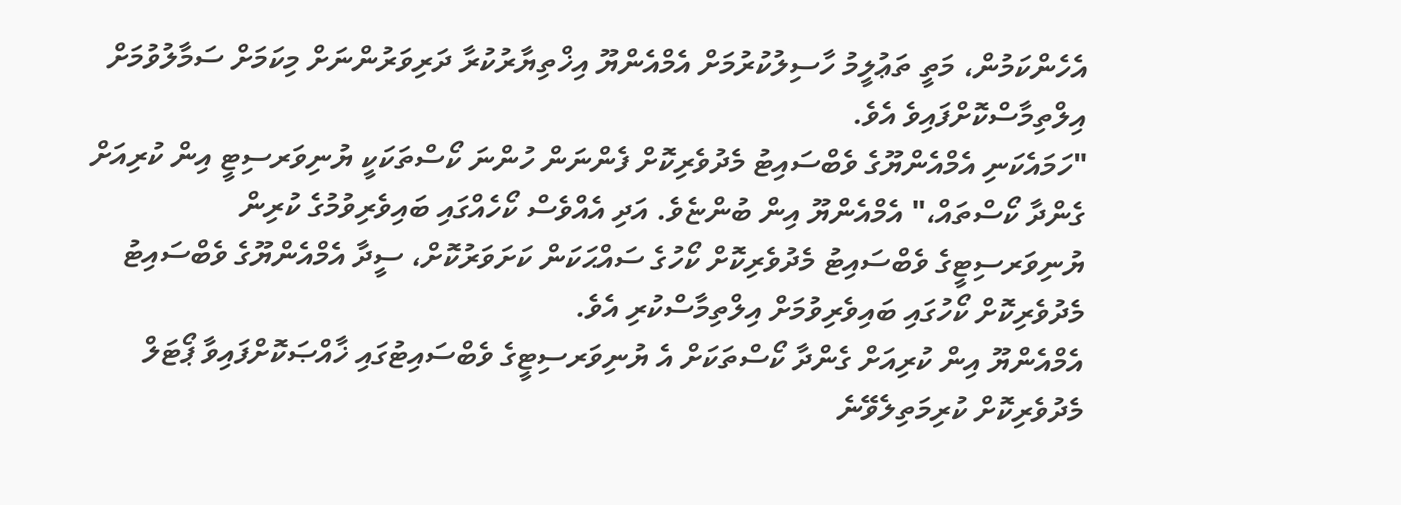އެހެންކަމުން، މަތީ ތަޢުލީމު ހާސިލުކުރުމަށް އެމްއެންޔޫ އިޚްތިޔާރުކުރާ ދަރިވަރުންނަށް މިކަމަށް ސަމާލުވުމަށް އިލްތިމާސްކޮށްފައިވެ އެވެ.
"ހަމައެކަނި އެމްއެންޔޫގެ ވެބްސައިޓު މެދުވެރިކޮށް ފެންނަން ހުންނަ ކޯސްތަކަކީ ޔުނިވަރސިޓީ އިން ކުރިއަށް ގެންދާ ކޯސްތައް،" އެމްއެންޔޫ އިން ބުންޏެވެ. އަދި އެއްވެސް ކޯހެއްގައި ބައިވެރިވުމުގެ ކުރިން ޔުނިވަރސިޓީގެ ވެބްސައިޓު މެދުވެރިކޮށް ކޯހުގެ ސައްޙަކަން ކަށަވަރުކޮށް، ސީދާ އެމްއެންޔޫގެ ވެބްސައިޓު މެދުވެރިކޮށް ކޯހުގައި ބައިވެރިވުމަށް އިލްތިމާސްކުރި އެވެ.
އެމްއެންޔޫ އިން ކުރިއަށް ގެންދާ ކޯސްތަކަށް އެ ޔުނިވަރސިޓީގެ ވެބްސައިޓުގައި ޚާއްޞަކޮށްފައިވާ ޕޯޓަލް މެދުވެރިކޮށް ކުރިމަތިލެވޭނެ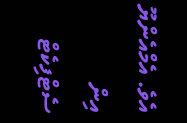އެވެ. އެމްއެންޔޫ އިން ސެޓްފިކެޓް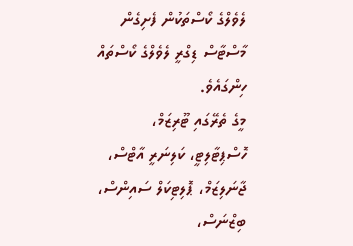ލެވެލްގެ ކޯސްތަކުން ފެށިގެން މާސްޓާސް ޑިގްރީ ލެވެލްގެ ކޯސްތައް ހިންގައެވެ.
މީގެ ތެރޭގައި ޓޫރިޒަމް، ހޮސްޕިޓާލިޓީ، ކަލިނަރީ އާޓްސް، ޖާނަލިޒަމް، ޕޮލިޓިކަލް ސައިންސް، ބިޒްނަސް،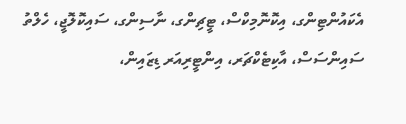އެކައުންޓިންގ، އިކޮނޮމިކްސް، ޓީޗިންގ، ނާސިންގ، ސައިކޮލޮޖީ، ހެލްތު ސައިންސަސް، އާކިޓެކްޗަރ، އިންޓީރިއަރ ޑިޒައިން،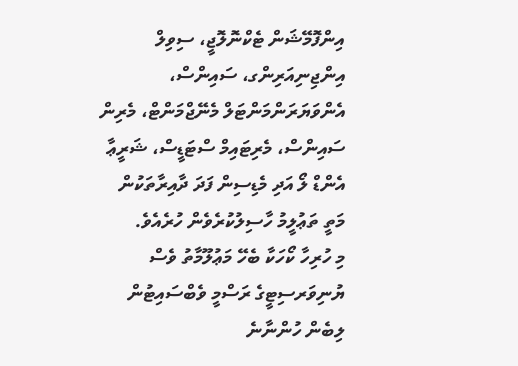އިންފޮމޭޝަން ޓެކްނޮލޮޖީ، ސިވިލް އިންޖިނިއަރިންގ، ސައިންސް، އެންވަޔަރަންމަންޓަލް މެނޭޖްމަންޓް، މެރިން ސައިންސް، މެރިޓައިމް ސްޓަޑީސް، ޝަރީޢާ އެންޑް ލޯ އަދި މެޑިސިން ފަދަ ދާއިރާތަކުން މަތީ ތަޢުލީމު ހާސިލުކުރެވެން ހުރެއެވެ.
މި ހުރިހާ ކޯހަކާ ބެހޭ މަޢުލޫމާތު ވެސް ޔުނިވަރސިޓީގެ ރަސްމީ ވެބްސައިޓުން ލިބެން ހުންނާނެ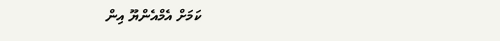ކަމަށް އެމްއެންޔޫ އިން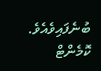ބުނެފައިވެއެވެ.
ކޮމެންޓް